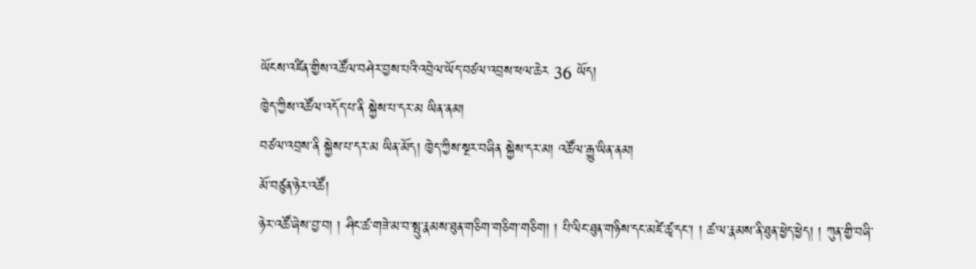ཡོངས་འཛིན་གྱིས་འཚོལ་བཤེར་བྱས་པའི་འབྲེལ་ཡོད་བཙལ་འབྲས་ཕལ་ཆེར 36 ཡོད།
ཁྱེད་ཀྱིས་འཚོལ་འདོད་པ་ནི སྐྱེས་པ་དར་མ ཡིན་ནམ།
བཙལ་འབྲས་ནི སྐྱེས་པ་དར་མ ཡིན་མོད། ཁྱེད་ཀྱིས་སྔར་བཞིན སྐྱེས་དར་མ། འཚོལ་རྒྱུ་ཡིན་ནམ།
མོ་བཙུན་ཉེར་འཚོ།
ཉེར་འཚོ་ཞེས་བྱ་བ། ། ཤིང་ཚ་གཟེ་མ་བ་སྤུ་རྣམས་ཐུན་གཅིག་གཅིག་གཅིག། ། པི་ལིང་ཐུན་གཉིས་དང་མཛེ་ཚྭ་དང་། ། ཚ་ལ་རྣམས་ནི་ཐུན་ཕྱེད་ཕྱེད། ། ཀུན་གྱི་བཞི་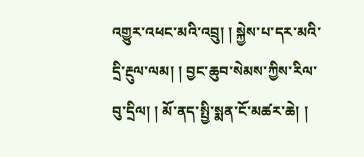འགྱུར་འཕང་མའི་འབྲུ། ། སྐྱེས་པ་དར་མའི་དྲི་རྔུལ་ལམ། ། བྱང་ཆུབ་སེམས་ཀྱིས་རིལ་བུ་དྲིལ། ། མོ་ནད་སྤྱི་སྨན་ངོ་མཚར་ཆེ། །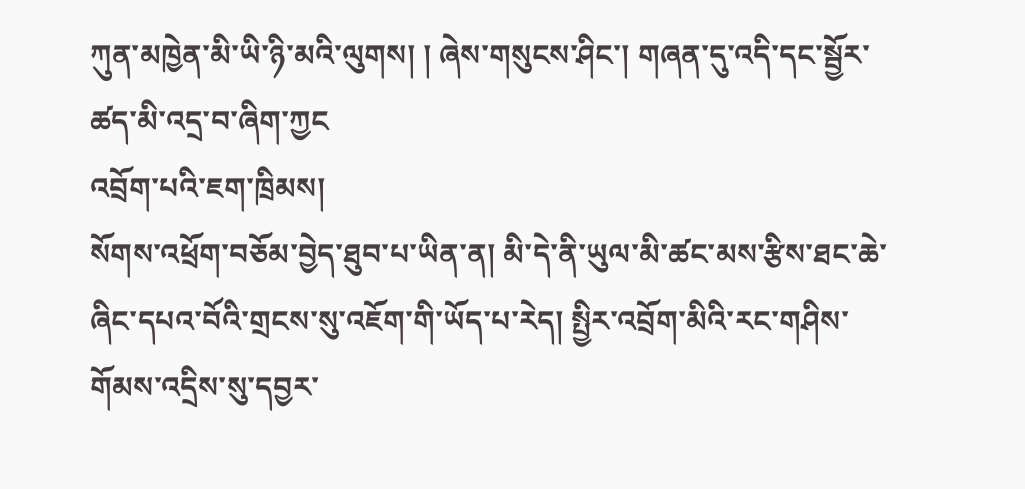ཀུན་མཁྱེན་མི་ཡི་ཉི་མའི་ལུགས། ། ཞེས་གསུངས་ཤིང་། གཞན་དུ་འདི་དང་སྦྱོར་ཚད་མི་འདྲ་བ་ཞིག་ཀྱང
འབྲོག་པའི་ཇག་ཁྲིམས།
སོགས་འཕྲོག་བཅོམ་བྱེད་ཐུབ་པ་ཡིན་ན། མི་དེ་ནི་ཡུལ་མི་ཚང་མས་རྩིས་ཐང་ཆེ་ཞིང་དཔའ་བོའི་གྲངས་སུ་འཇོག་གི་ཡོད་པ་རེད། སྤྱིར་འབྲོག་མིའི་རང་གཤིས་གོམས་འདྲིས་སུ་དབྱར་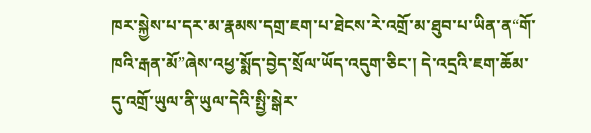ཁར་སྐྱེས་པ་དར་མ་རྣམས་དགྲ་ཇག་པ་ཐེངས་རེ་འགྲོ་མ་ཐུབ་པ་ཡིན་ན“གོ་ཁའི་རྒན་མོ”ཞེས་འཕྱ་སྨོད་བྱེད་སྲོལ་ཡོད་འདུག་ཅིང་། དེ་འདྲའི་ཇག་ཆོམ་དུ་འགྲོ་ཡུལ་ནི་ཡུལ་དེའི་སྤྱི་སྒེར་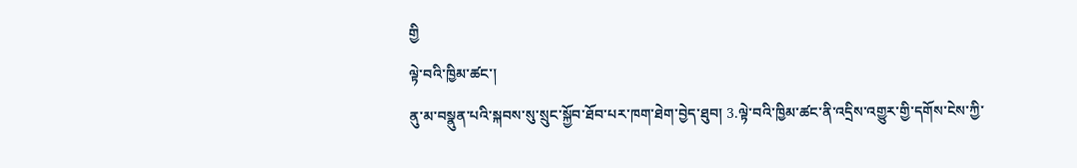གྱི
ལྟེ་བའི་ཁྱིམ་ཚང་།
ནུ་མ་བསྣུན་པའི་སྐབས་སུ་སྲུང་སྐྱོབ་ཐོབ་པར་ཁག་ཐེག་བྱེད་ཐུབ། 3.ལྟེ་བའི་ཁྱིམ་ཚང་ནི་འདྲིས་འགྱུར་གྱི་དགོས་ངེས་ཀྱི་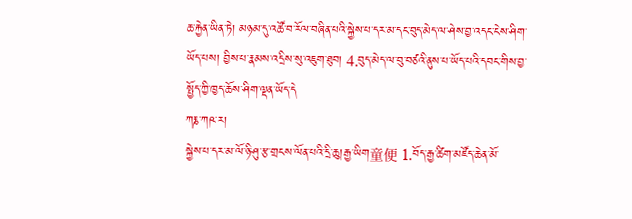ཆ་རྐྱེན་ཡིན་ཏེ། མཉམ་དུ་འཚོ་བ་རོལ་བཞིན་པའི་སྐྱེས་པ་དར་མ་དང་བུད་མེད་ལ་ཤེས་བྱ་འདང་ངེས་ཤིག་ཡོད་པས། བྱིས་པ་རྣམས་འདྲིས་སུ་འཇུག་ཐུབ། 4.བུད་མེད་ལ་བུ་བཙའི་ནུས་པ་ཡོད་པའི་དབང་གིས་བྱ་སྤྱོད་ཀྱི་ཁྱད་ཆོས་ཤིག་ལྡན་ཡོད་དེ
ཀརྞ་ཀཥ་ར།
སྐྱེས་པ་དར་མ་ལོ་ཉི་ཤུ་རྩ་གྲངས་ལོན་པའི་དྲི་ཆུ།རྒྱ་ཡིག童便 1.བོད་རྒྱ་ཚིག་མཛོད་ཆེན་མོ་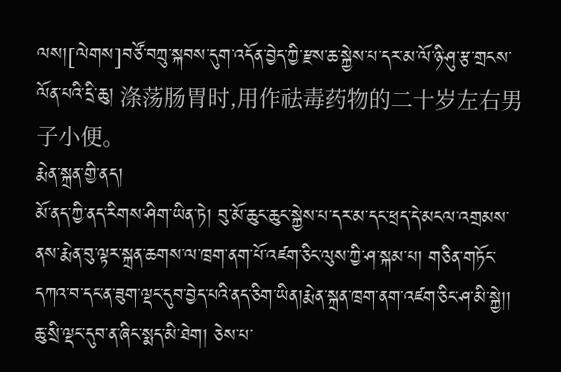ལས།[ལེགས]བཙོ་བཀྲུ་སྐབས་དུག་འདོན་བྱེད་ཀྱི་རྫས་ཆ་སྐྱེས་པ་དར་མ་ལོ་ཉི་ཤུ་རྩ་གྲངས་ལོན་པའི་དྲི་ཆུ། 涤荡肠胃时,用作祛毒药物的二十岁左右男子小便。
རྨེན་སྐྲན་གྱི་ནད།
མོ་ནད་ཀྱི་ནད་རིགས་ཤིག་ཡིན་ཏེ། བུ་མོ་ཆུང་ཆུང་སྐྱེས་པ་དར་མ་དང་ཕྲད་དེ་མངལ་འགྲམས་ནས་རྨེན་བུ་ལྟར་སྐྲན་ཆགས་ལ་ཁྲག་ནག་པོ་འཛག་ཅིང་ལུས་ཀྱི་ཤ་སྐམ་པ། གཅིན་གཏོང་དཀའ་བ་དང་ན་ཟུག་ལྡང་དུབ་བྱེད་པའི་ནད་ཅིག་ཡིན།རྨེན་སྐྲན་ཁྲག་ནག་འཛག་ཅིང་ཤ་མི་སྐྱེ།། ཆུ་སྲི་ལྡང་དུབ་ན་ཞིང་སྨད་མི་ཐེག། ཅེས་པ་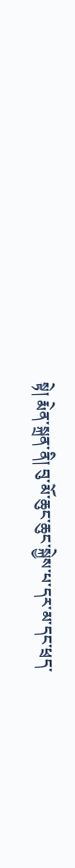སྟེ། རྨེན་སྐྲན་ནི། བུ་མོ་ཆུང་ཆུང་སྐྱེས་པ་དར་མ་དང་ཕྲད་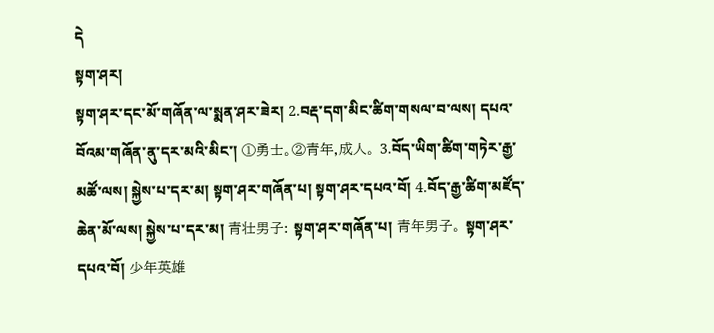དེ
སྟག་ཤར།
སྟག་ཤར་དང་མོ་གཞོན་ལ་སྨན་ཤར་ཟེར། 2.བརྡ་དག་མིང་ཚིག་གསལ་བ་ལས། དཔའ་བོའམ་གཞོན་ནུ་དར་མའི་མིང་། ①勇士。②青年,成人。 3.བོད་ཡིག་ཚིག་གཏེར་རྒྱ་མཚོ་ལས། སྐྱེས་པ་དར་མ། སྟག་ཤར་གཞོན་པ། སྟག་ཤར་དཔའ་བོ། 4.བོད་རྒྱ་ཚིག་མཛོད་ཆེན་མོ་ལས། སྐྱེས་པ་དར་མ། 青壮男子: སྟག་ཤར་གཞོན་པ། 青年男子。 སྟག་ཤར་དཔའ་བོ། 少年英雄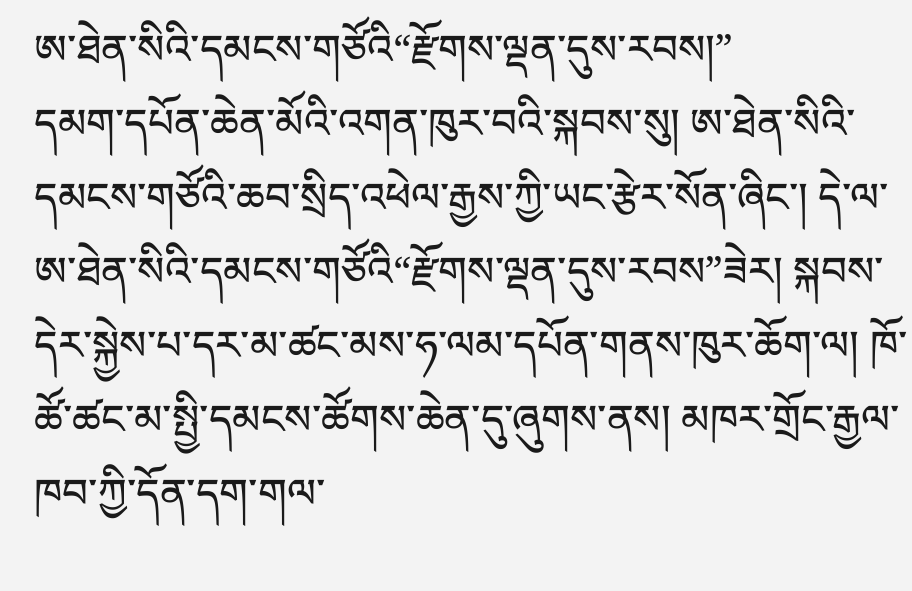ཨ་ཐེན་སིའི་དམངས་གཙོའི“རྫོགས་ལྡན་དུས་རབས།”
དམག་དཔོན་ཆེན་མོའི་འགན་ཁུར་བའི་སྐབས་སུ། ཨ་ཐེན་སིའི་དམངས་གཙོའི་ཆབ་སྲིད་འཕེལ་རྒྱས་ཀྱི་ཡང་རྩེར་སོན་ཞིང་། དེ་ལ་ཨ་ཐེན་སིའི་དམངས་གཙོའི“རྫོགས་ལྡན་དུས་རབས”ཟེར། སྐབས་དེར་སྐྱེས་པ་དར་མ་ཚང་མས་ཧ་ལམ་དཔོན་གནས་ཁུར་ཆོག་ལ། ཁོ་ཚོ་ཚང་མ་སྤྱི་དམངས་ཚོགས་ཆེན་དུ་ཞུགས་ནས། མཁར་གྲོང་རྒྱལ་ཁབ་ཀྱི་དོན་དག་གལ་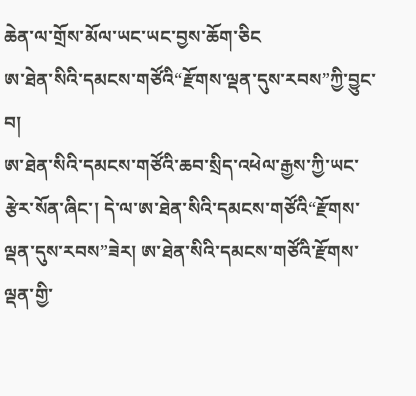ཆེན་ལ་གྲོས་མོལ་ཡང་ཡང་བྱས་ཆོག་ཅིང
ཨ་ཐེན་སིའི་དམངས་གཙོའི“རྫོགས་ལྡན་དུས་རབས”ཀྱི་བྱུང་བ།
ཨ་ཐེན་སིའི་དམངས་གཙོའི་ཆབ་སྲིད་འཕེལ་རྒྱས་ཀྱི་ཡང་རྩེར་སོན་ཞིང་། དེ་ལ་ཨ་ཐེན་སིའི་དམངས་གཙོའི“རྫོགས་ལྡན་དུས་རབས”ཟེར། ཨ་ཐེན་སིའི་དམངས་གཙོའི་རྫོགས་ལྡན་གྱི་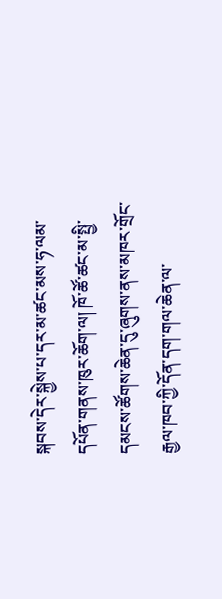སྐབས་དེར་སྐྱེས་པ་དར་མ་ཚང་མས་ཧ་ལམ་དཔོན་གནས་ཁུར་ཆོག་ལ། ཁོ་ཚོ་ཚང་མ་སྤྱི་དམངས་ཚོགས་ཆེན་དུ་ཞུགས་ནས་མཁར་གྲོང་རྒྱལ་ཁབ་ཀྱི་དོན་དག་གལ་ཆེན་ལ་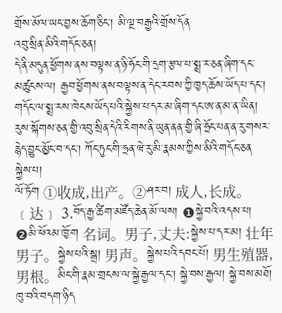གྲོས་མོལ་ཡང་བྱས་ཆོག་ཅིང་། མི་ལྔ་བརྒྱའི་གྲོས་དོན
འབུ་སྲིན་མིའི་གདོང་ཅན།
དེ་ནི་མདུན་ཕྱོགས་ནས་བལྟས་ན་ཉི་ཧོང་གི་དྲག་རྩལ་པ་སྨྲ་ར་ཅན་ཞིག་དང་མཚུངས་ལ། རྒྱབ་ཕྱོགས་ནས་བལྟས་ན་དེང་རབས་ཀྱི་ཁྱད་ཆོས་ཡོད་པ་དང་། གདོང་ལ་སྨྲ་རས་ཁེངས་ཡོད་པའི་སྐྱེས་པ་དར་མ་ཞིག་དང་ཨ་ན་མ་ན་ཡིན། རུས་སྐོགས་ཅན་གྱི་འབུ་སྲིན་དེའི་རིགས་ནི་ཡུན་ནན་གྱི་ཞི་ཧྲོང་པན་ན་རུ་གསར་རྙེད་བྱུང་མྱོང་བ་དང་། ཀོང་ཏུང་གི་ཧྲན་ཝེ་རུ་མི་རྣམས་ཀྱིས་མིའི་གདོང་ཅན
སྐྱེས་པ།
ལོ་ཏོག ①收成,出产。②ཤར་བ། 成人,长成。﹝达﹞ 3.བོད་རྒྱ་ཚིག་མཛོད་ཆེན་མོ་ལས། ❶སྐྱེ་བའི་འདས་པ། ❷མི་ཕོའམ་ཁྱོ་ག 名词。男子,丈夫:སྐྱེས་པ་དར་མ། 壮年男子。སྐྱེས་པའི་སྒྲ། 男声。སྐྱེས་པའི་དབང་པོ། 男生殖器,男根。མིང་གི་རྣམ་གྲངས་ལ་སྐྱེ་རྒྱལ་དང་། སྐྱེ་བས་རྒྱལ། སྐྱེ་བས་མཐོ། ཁུ་བའི་བདག་ཉིད